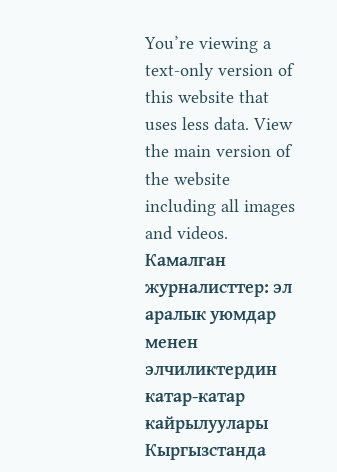You’re viewing a text-only version of this website that uses less data. View the main version of the website including all images and videos.
Камалган журналисттер: эл аралык уюмдар менен элчиликтердин катар-катар кайрылуулары
Кыргызстанда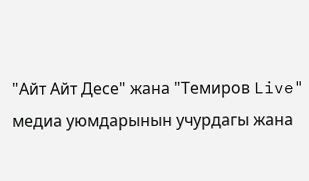"Айт Айт Десе" жана "Темиров Live" медиа уюмдарынын учурдагы жана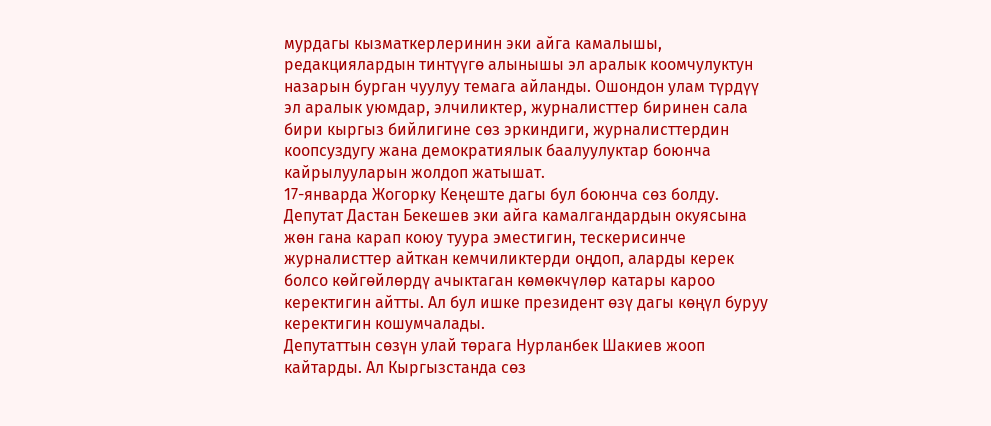мурдагы кызматкерлеринин эки айга камалышы, редакциялардын тинтүүгө алынышы эл аралык коомчулуктун назарын бурган чуулуу темага айланды. Ошондон улам түрдүү эл аралык уюмдар, элчиликтер, журналисттер биринен сала бири кыргыз бийлигине сөз эркиндиги, журналисттердин коопсуздугу жана демократиялык баалуулуктар боюнча кайрылууларын жолдоп жатышат.
17-январда Жогорку Кеңеште дагы бул боюнча сөз болду. Депутат Дастан Бекешев эки айга камалгандардын окуясына жөн гана карап коюу туура эместигин, тескерисинче журналисттер айткан кемчиликтерди оңдоп, аларды керек болсо көйгөйлөрдү ачыктаган көмөкчүлөр катары кароо керектигин айтты. Ал бул ишке президент өзү дагы көңүл буруу керектигин кошумчалады.
Депутаттын сөзүн улай төрага Нурланбек Шакиев жооп кайтарды. Ал Кыргызстанда сөз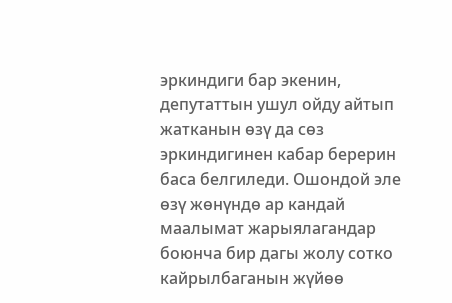эркиндиги бар экенин, депутаттын ушул ойду айтып жатканын өзү да сөз эркиндигинен кабар берерин баса белгиледи. Ошондой эле өзү жөнүндө ар кандай маалымат жарыялагандар боюнча бир дагы жолу сотко кайрылбаганын жүйөө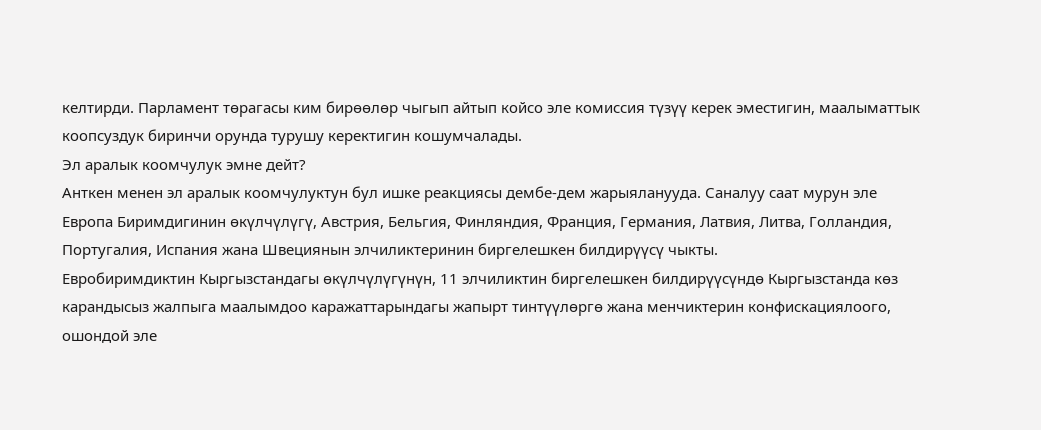келтирди. Парламент төрагасы ким бирөөлөр чыгып айтып койсо эле комиссия түзүү керек эместигин, маалыматтык коопсуздук биринчи орунда турушу керектигин кошумчалады.
Эл аралык коомчулук эмне дейт?
Анткен менен эл аралык коомчулуктун бул ишке реакциясы дембе-дем жарыяланууда. Саналуу саат мурун эле Европа Биримдигинин өкүлчүлүгү, Австрия, Бельгия, Финляндия, Франция, Германия, Латвия, Литва, Голландия, Португалия, Испания жана Швециянын элчиликтеринин биргелешкен билдирүүсү чыкты.
Евробиримдиктин Кыргызстандагы өкүлчүлүгүнүн, 11 элчиликтин биргелешкен билдирүүсүндө Кыргызстанда көз карандысыз жалпыга маалымдоо каражаттарындагы жапырт тинтүүлөргө жана менчиктерин конфискациялоого, ошондой эле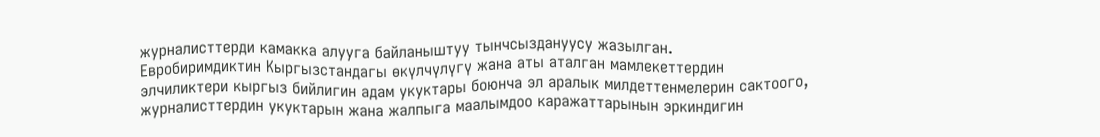журналисттерди камакка алууга байланыштуу тынчсыздануусу жазылган.
Евробиримдиктин Кыргызстандагы өкүлчүлүгү жана аты аталган мамлекеттердин элчиликтери кыргыз бийлигин адам укуктары боюнча эл аралык милдеттенмелерин сактоого, журналисттердин укуктарын жана жалпыга маалымдоо каражаттарынын эркиндигин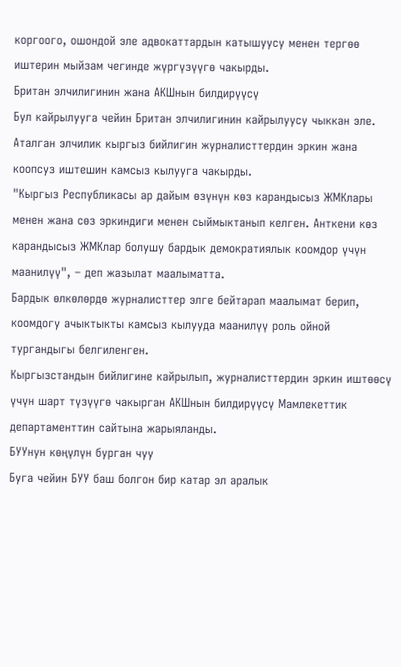коргоого, ошондой эле адвокаттардын катышуусу менен тергөө иштерин мыйзам чегинде жүргүзүүгө чакырды.
Британ элчилигинин жана АКШнын билдирүүсү
Бул кайрылууга чейин Британ элчилигинин кайрылуусу чыккан эле.
Аталган элчилик кыргыз бийлигин журналисттердин эркин жана коопсуз иштешин камсыз кылууга чакырды.
"Кыргыз Республикасы ар дайым өзүнүн көз карандысыз ЖМКлары менен жана сөз эркиндиги менен сыймыктанып келген. Анткени көз карандысыз ЖМКлар болушу бардык демократиялык коомдор үчүн маанилүү", – деп жазылат маалыматта.
Бардык өлкөлөрдө журналисттер элге бейтарап маалымат берип, коомдогу ачыктыкты камсыз кылууда маанилүү роль ойной тургандыгы белгиленген.
Кыргызстандын бийлигине кайрылып, журналисттердин эркин иштөөсү үчүн шарт түзүүгө чакырган АКШнын билдирүүсү Мамлекеттик департаменттин сайтына жарыяланды.
БУУнун көңүлүн бурган чуу
Буга чейин БУУ баш болгон бир катар эл аралык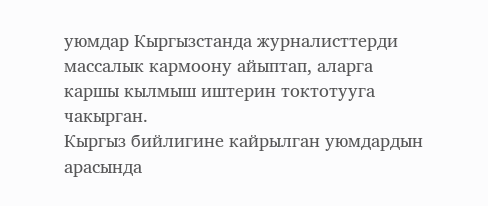уюмдар Кыргызстанда журналисттерди массалык кармоону айыптап, аларга каршы кылмыш иштерин токтотууга чакырган.
Кыргыз бийлигине кайрылган уюмдардын арасында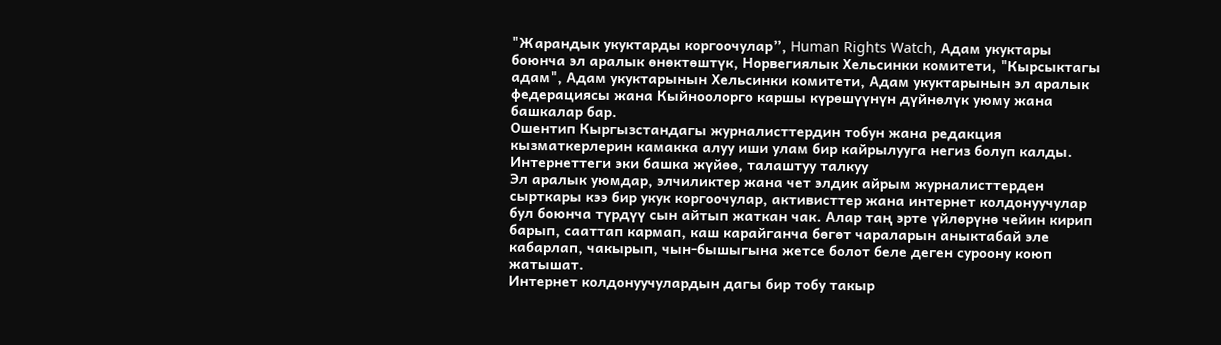"Жарандык укуктарды коргоочулар”, Human Rights Watch, Адам укуктары боюнча эл аралык өнөктөштүк, Норвегиялык Хельсинки комитети, "Кырсыктагы адам", Адам укуктарынын Хельсинки комитети, Адам укуктарынын эл аралык федерациясы жана Кыйноолорго каршы күрөшүүнүн дүйнөлүк уюму жана башкалар бар.
Ошентип Кыргызстандагы журналисттердин тобун жана редакция кызматкерлерин камакка алуу иши улам бир кайрылууга негиз болуп калды.
Интернеттеги эки башка жүйөө, талаштуу талкуу
Эл аралык уюмдар, элчиликтер жана чет элдик айрым журналисттерден сырткары кээ бир укук коргоочулар, активисттер жана интернет колдонуучулар бул боюнча түрдүү сын айтып жаткан чак. Алар таң эрте үйлөрүнө чейин кирип барып, сааттап кармап, каш карайганча бөгөт чараларын аныктабай эле кабарлап, чакырып, чын-бышыгына жетсе болот беле деген суроону коюп жатышат.
Интернет колдонуучулардын дагы бир тобу такыр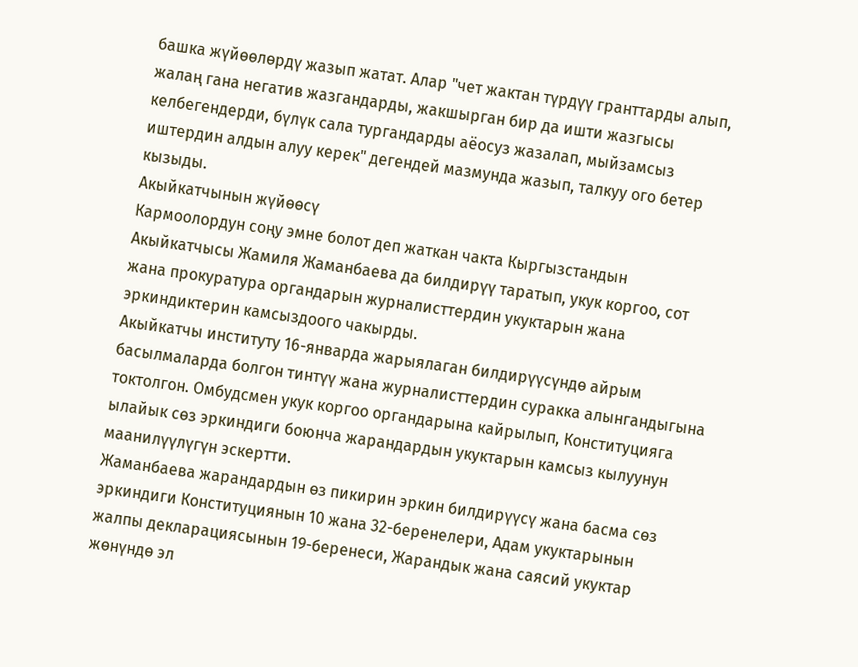башка жүйөөлөрдү жазып жатат. Алар "чет жактан түрдүү гранттарды алып, жалаң гана негатив жазгандарды, жакшырган бир да ишти жазгысы келбегендерди, бүлүк сала тургандарды аёосуз жазалап, мыйзамсыз иштердин алдын алуу керек" дегендей мазмунда жазып, талкуу ого бетер кызыды.
Акыйкатчынын жүйөөсү
Кармоолордун соңу эмне болот деп жаткан чакта Кыргызстандын Акыйкатчысы Жамиля Жаманбаева да билдирүү таратып, укук коргоо, сот жана прокуратура органдарын журналисттердин укуктарын жана эркиндиктерин камсыздоого чакырды.
Акыйкатчы институту 16-январда жарыялаган билдирүүсүндө айрым басылмаларда болгон тинтүү жана журналисттердин суракка алынгандыгына токтолгон. Омбудсмен укук коргоо органдарына кайрылып, Конституцияга ылайык сөз эркиндиги боюнча жарандардын укуктарын камсыз кылуунун маанилүүлүгүн эскертти.
Жаманбаева жарандардын өз пикирин эркин билдирүүсү жана басма сөз эркиндиги Конституциянын 10 жана 32-беренелери, Адам укуктарынын жалпы декларациясынын 19-беренеси, Жарандык жана саясий укуктар жөнүндө эл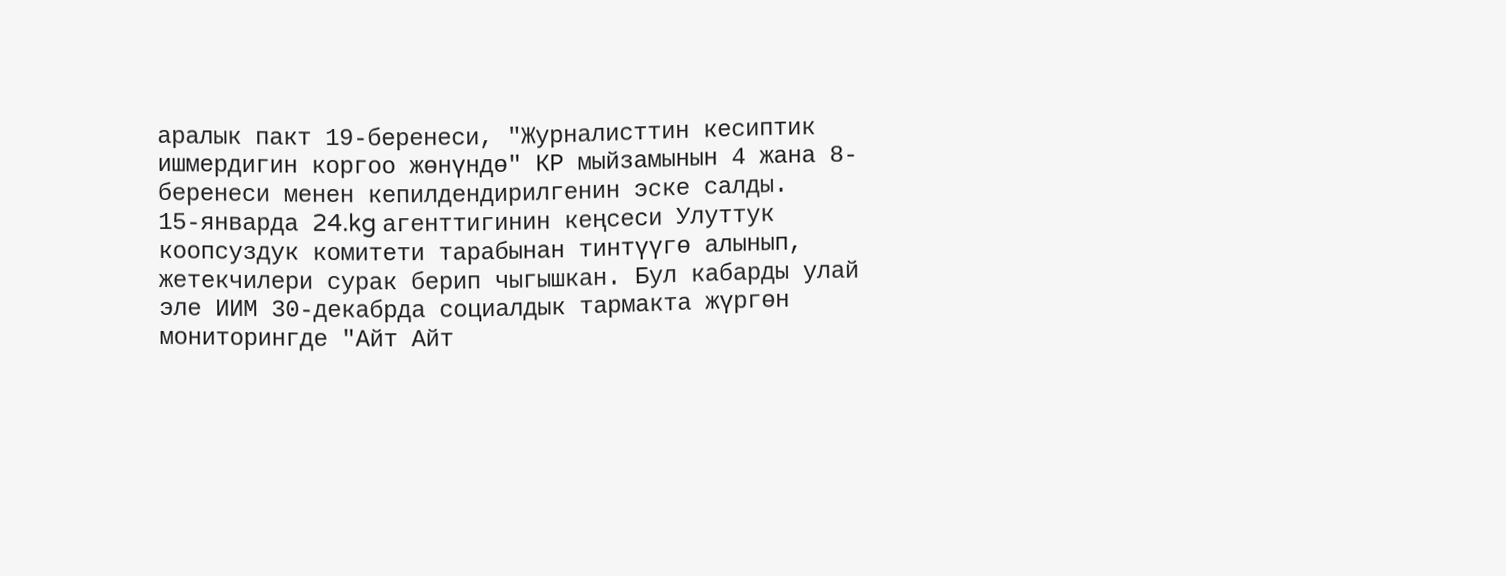аралык пакт 19-беренеси, "Журналисттин кесиптик ишмердигин коргоо жөнүндө" КР мыйзамынын 4 жана 8-беренеси менен кепилдендирилгенин эске салды.
15-январда 24.kg агенттигинин кеңсеси Улуттук коопсуздук комитети тарабынан тинтүүгө алынып, жетекчилери сурак берип чыгышкан. Бул кабарды улай эле ИИМ 30-декабрда социалдык тармакта жүргөн мониторингде "Айт Айт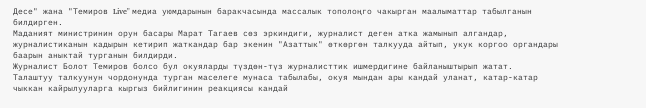Десе" жана "Темиров Live" медиа уюмдарынын баракчасында массалык тополоңго чакырган маалыматтар табылганын билдирген.
Маданият министринин орун басары Марат Тагаев сөз эркиндиги, журналист деген атка жамынып алгандар, журналистиканын кадырын кетирип жаткандар бар экенин "Азаттык" өткөргөн талкууда айтып, укук коргоо органдары баарын аныктай турганын билдирди.
Журналист Болот Темиров болсо бул окуяларды түздөн-түз журналисттик ишмердигине байланыштырып жатат.
Талаштуу талкуунун чордонунда турган маселеге мунаса табылабы, окуя мындан ары кандай уланат, катар-катар чыккан кайрылууларга кыргыз бийлигинин реакциясы кандай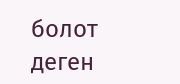болот деген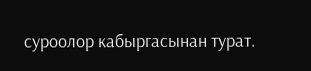суроолор кабыргасынан турат.